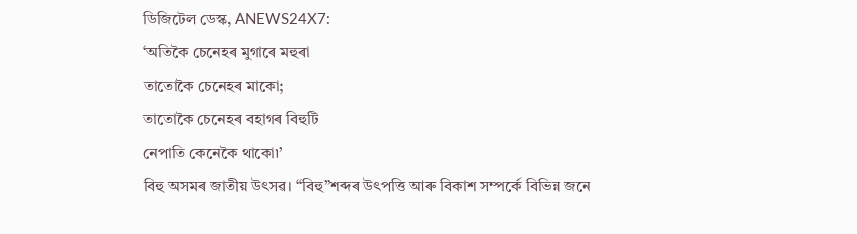ডিজিটেল ডেস্ক, ANEWS24X7:
‘অতিকৈ চেনেহৰ মুগাৰে মহুৰা
তাতোকৈ চেনেহৰ মাকো;
তাতোকৈ চেনেহৰ বহাগৰ বিহুটি
নেপাতি কেনেকৈ থাকো৷’
বিহু অসমৰ জাতীয় উৎসৱ। “বিহু”শব্দৰ উৎপত্তি আৰু বিকাশ সম্পৰ্কে বিভিন্ন জনে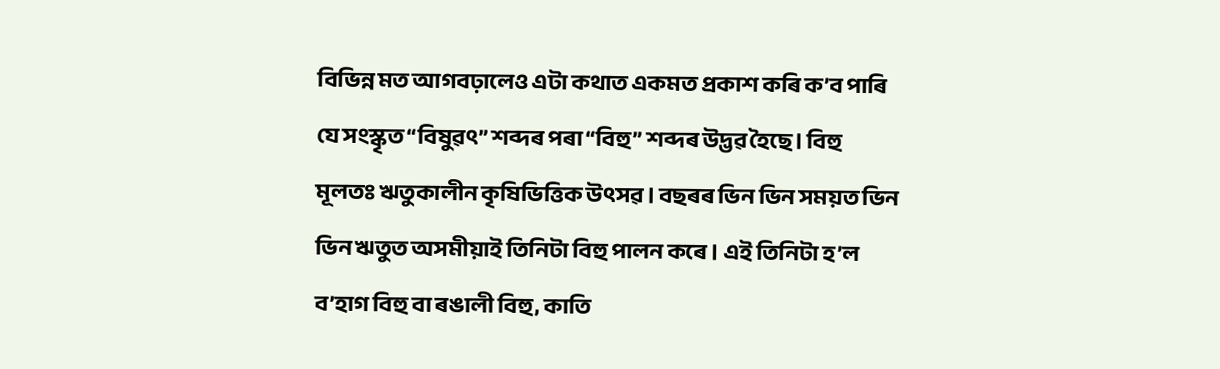বিভিন্ন মত আগবঢ়ালেও এটা কথাত একমত প্রকাশ কৰি ক’ব পাৰি যে সংস্কৃত “বিষুৱৎ” শব্দৰ পৰা “বিহু” শব্দৰ উদ্ভৱ হৈছে। বিহু মূলতঃ ঋতুকালীন কৃষিভিত্তিক উৎসৱ। বছৰৰ ভিন ভিন সময়ত ভিন ভিন ঋতুত অসমীয়াই তিনিটা বিহু পালন কৰে। এই তিনিটা হ’ল ব’হাগ বিহু বা ৰঙালী বিহু, কাতি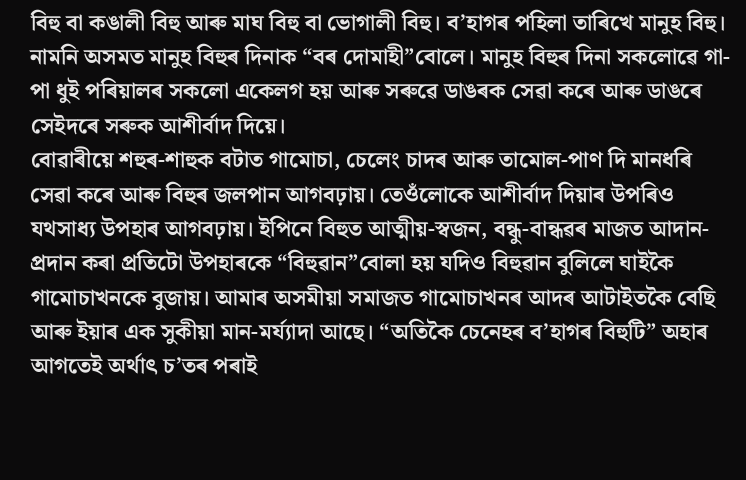বিহু বা কঙালী বিহু আৰু মাঘ বিহু বা ভোগালী বিহু। ব’হাগৰ পহিলা তাৰিখে মানুহ বিহু। নামনি অসমত মানুহ বিহুৰ দিনাক “বৰ দোমাহী”বোলে। মানুহ বিহুৰ দিনা সকলোৱে গা-পা ধুই পৰিয়ালৰ সকলো একেলগ হয় আৰু সৰুৱে ডাঙৰক সেৱা কৰে আৰু ডাঙৰে সেইদৰে সৰুক আশীৰ্বাদ দিয়ে।
বোৱাৰীয়ে শহুৰ-শাহুক বটাত গামোচা, চেলেং চাদৰ আৰু তামোল-পাণ দি মানধৰি সেৱা কৰে আৰু বিহুৰ জলপান আগবঢ়ায়। তেওঁলোকে আশীৰ্বাদ দিয়াৰ উপৰিও যথসাধ্য উপহাৰ আগবঢ়ায়। ইপিনে বিহুত আত্মীয়-স্বজন, বন্ধু-বান্ধৱৰ মাজত আদান-প্ৰদান কৰা প্ৰতিটো উপহাৰকে “বিহুৱান”বোলা হয় যদিও বিহুৱান বুলিলে ঘাইকৈ গামোচাখনকে বুজায়। আমাৰ অসমীয়া সমাজত গামোচাখনৰ আদৰ আটাইতকৈ বেছি আৰু ইয়াৰ এক সুকীয়া মান-মৰ্য্যাদা আছে। “অতিকৈ চেনেহৰ ব’হাগৰ বিহুটি” অহাৰ আগতেই অৰ্থাৎ চ’তৰ পৰাই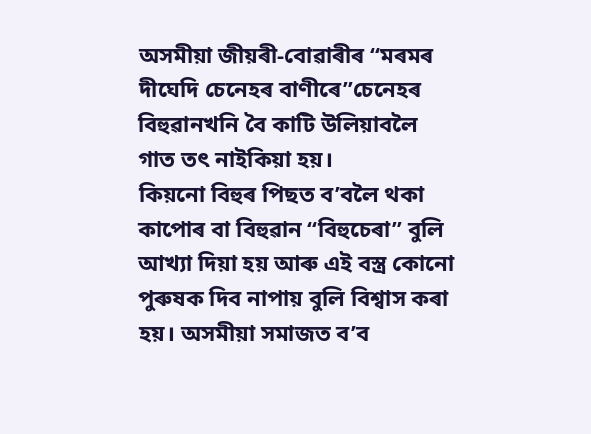অসমীয়া জীয়ৰী-বোৱাৰীৰ “মৰমৰ দীঘেদি চেনেহৰ বাণীৰে”চেনেহৰ বিহুৱানখনি বৈ কাটি উলিয়াবলৈ গাত তৎ নাইকিয়া হয়।
কিয়নো বিহুৰ পিছত ব’বলৈ থকা কাপোৰ বা বিহুৱান “বিহুচেৰা” বুলি আখ্যা দিয়া হয় আৰু এই বস্ত্ৰ কোনো পুৰুষক দিব নাপায় বুলি বিশ্বাস কৰা হয়। অসমীয়া সমাজত ব’ব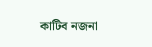কাটিব নজনা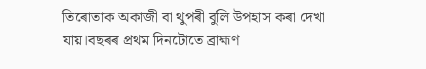তিৰোতাক অকাজী বা থুপৰী বুলি উপহাস কৰা দেখা যায়।বছৰৰ প্ৰথম দিনটোতে ব্ৰাহ্মণ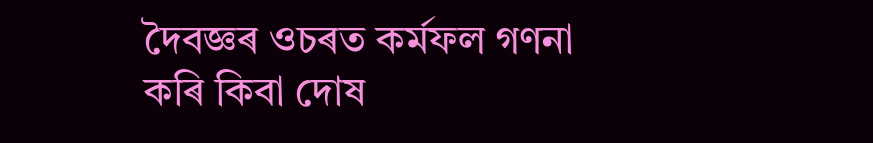দৈবজ্ঞৰ ওচৰত কৰ্মফল গণনা কৰি কিবা দোষ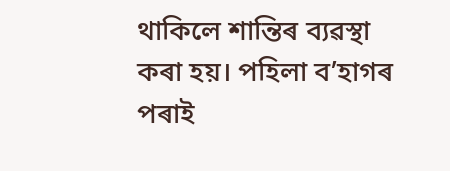থাকিলে শান্তিৰ ব্যৱস্থা কৰা হয়। পহিলা ব’হাগৰ পৰাই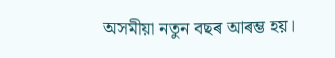অসমীয়া নতুন বছৰ আৰম্ভ হয়।